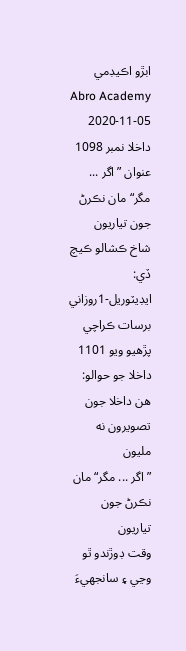ابڙو اڪيڊمي Abro Academy
2020-11-05
داخلا نمبر 1098
عنوان ”اگر ... مگر“ مان نڪرڻ جون تياريون
شاخ ڪشالو ڪيچ ڏي: ايڊيٽوريل-1روزاني برسات ڪراچي
پڙهيو ويو 1101
داخلا جو حوالو:
هن داخلا جون تصويرون نه مليون
”اگر ... مگر“ مان نڪرڻ جون تياريون
وقت ڊوڙندو ٿو وڃي ۽ سانجهيءَ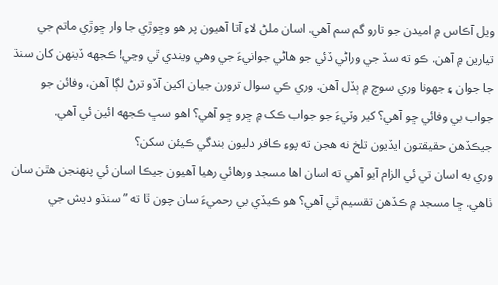ويل آڪاس ۾ اميدن جو تارو گم سم آهي. اسان ملڻ لاءِ آتا آهيون پر هو وڇوڙي جا وار ڇوڙي ماتم جي تيارين ۾ آهن. ڪو ته سڏ جي وراڻي ڏئي جو هاڻي جوانيءَ جي وهي ويندي ٿي وڃي! ڪجهه ڏينهن کان سنڌ جا جوان ۽ جهونا وري سوچ ۾ ٻڏل آهن. وري ڪي سوال ترورن جيان اکين آڏو ترڻ لڳا آهن، وفائن جو جواب بي وفائي ڇو آهي؟ کير وٽيءَ جو جواب ڪک ۾ ڇرو ڇو آهي؟ اهو سڀ ڪجهه ائين ئي آهي. جيڪڏهن حقيقتون ايڏيون تلخ نه هجن ته پوءِ ڪافر دليون بندگي ڪيئن سکن؟
وري به اسان تي ئي الزام آيو آهي ته اسان اها مسجد ورهائي رهيا آهيون جيڪا اسان ئي پنهنجن هٿن سان ٺاهي. ڇا مسجد ۾ ڪڏهن تقسيم ٿي آهي؟ هو ڪيڏي بي رحميءَ سان چون ٿا ته ”سنڌو ديش جي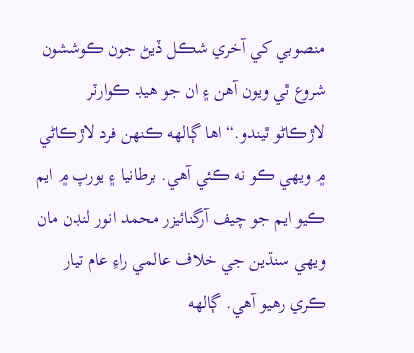منصوبي کي آخري شڪل ڏيڻ جون ڪوششون شروع ٿي ويون آهن ۽ ان جو هيڊ ڪوارٽر لاڙڪاڻو ٿيندو.“ اها ڳالهه ڪنهن فرد لاڙڪاڻي ۾ ويهي ڪو نه ڪئي آهي. برطانيا ۽ يورپ ۾ ايم ڪيو ايم جو چيف آرگنائيزر محمد انور لنڊن مان ويهي سنڌين جي خلاف عالمي راءِ عام تيار ڪري رهيو آهي. ڳالهه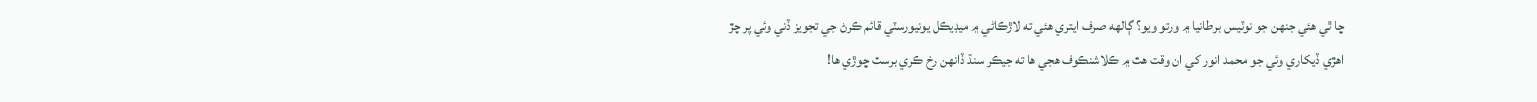ڇا ٿي هئي جنهن جو نوٽيس برطانيا ۾ ورتو ويو؟ ڳالهه صرف ايتري هئي ته لاڙڪاڻي ۾ ميڊيڪل يونيورسٽي قائم ڪرڻ جي تجويز ڏني وئي پر چڙ اهڙي ڏيکاري وئي جو محمد انور کي ان وقت هٿ ۾ ڪلاشنڪوف هجي ها ته جيڪر سنڌ ڏانهن رخ ڪري برسٽ ڇوڙي ها!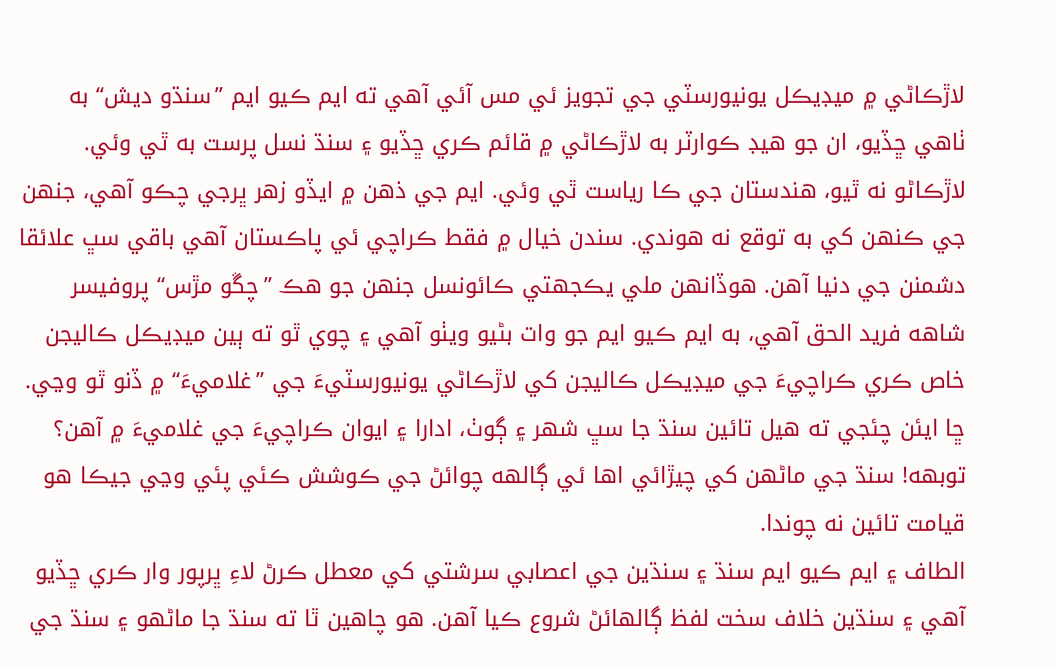لاڙڪاڻي ۾ ميڊيڪل يونيورسٽي جي تجويز ئي مس آئي آهي ته ايم ڪيو ايم ”سنڌو ديش“ به ٺاهي ڇڏيو، ان جو هيڊ ڪوارٽر به لاڙڪاڻي ۾ قائم ڪري ڇڏيو ۽ سنڌ نسل پرست به ٿي وئي. لاڙڪاڻو نه ٿيو، هندستان جي ڪا رياست ٿي وئي. ايم جي ذهن ۾ ايڏو زهر ڀرجي چڪو آهي، جنهن جي ڪنهن کي به توقع نه هوندي. سندن خيال ۾ فقط ڪراچي ئي پاڪستان آهي باقي سڀ علائقا دشمنن جي دنيا آهن. هوڏانهن ملي يڪجهتي ڪائونسل جنهن جو هڪ ”چڱو مڙس“ پروفيسر شاهه فريد الحق آهي، به ايم ڪيو ايم جو وات بڻيو ويٺو آهي ۽ چوي ٿو ته ٻين ميڊيڪل ڪاليجن خاص ڪري ڪراچيءَ جي ميڊيڪل ڪاليجن کي لاڙڪاڻي يونيورسٽيءَ جي ”غلاميءَ“ ۾ ڏنو ٿو وڃي. ڇا ايئن چئجي ته هيل تائين سنڌ جا سڀ شهر ۽ ڳوٺ، ادارا ۽ ايوان ڪراچيءَ جي غلاميءَ ۾ آهن؟ توبهه! سنڌ جي ماڻهن کي چيڙائي اها ئي ڳالهه چوائڻ جي ڪوشش ڪئي پئي وڃي جيڪا هو قيامت تائين نه چوندا.
الطاف ۽ ايم ڪيو ايم سنڌ ۽ سنڌين جي اعصابي سرشتي کي معطل ڪرڻ لاءِ ڀرپور وار ڪري ڇڏيو آهي ۽ سنڌين خلاف سخت لفظ ڳالهائڻ شروع ڪيا آهن. هو چاهين ٿا ته سنڌ جا ماڻهو ۽ سنڌ جي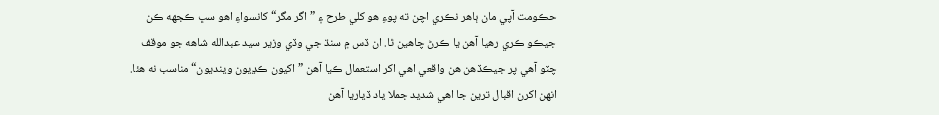حڪومت آپي مان ٻاهر نڪري اچن ته پوءِ هو کلي طرح ۽ ”اگر مگر“ کانسواءِ اهو سڀ ڪجهه ڪن جيڪو ڪري رهيا آهن يا ڪرڻ چاهين ٿا. ان ڏس ۾ سنڌ جي وڏي وزير سيد عبدالله شاهه جو موقف چٽو آهي پر جيڪڏهن هن واقعي اهي اکر استعمال ڪيا آهن ”اکيون ڪڍيون وينديون“ مناسب نه هئا. انهن اکرن اقبال ترين جا اهي شديد جملا ياد ڏياريا آهن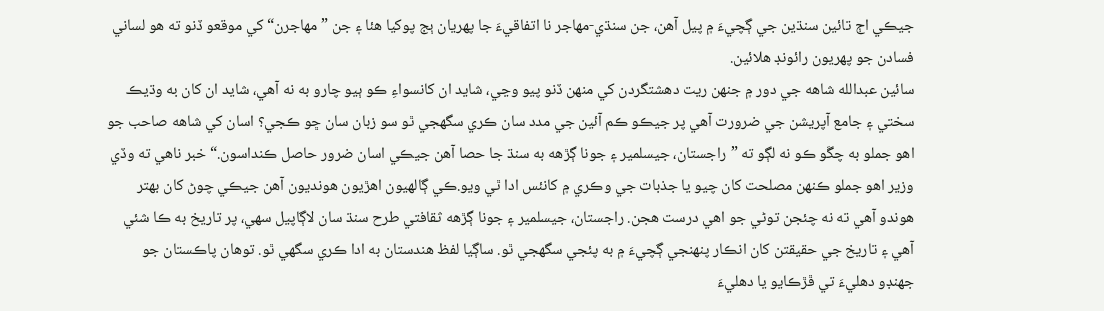جيڪي اڄ تائين سنڌين جي ڳچيءَ ۾ پيل آهن، جن سنڌي-مهاجر نا اتفاقيءَ جا پهريان ٻج پوکيا هئا ۽ جن ”مهاجرن“ کي موقعو ڏنو ته هو لساني فسادن جو پهريون رائونڊ هلائين.
سائين عبدالله شاهه جي دور ۾ جنهن ريت دهشتگردن کي منهن ڏنو پيو وڃي، شايد ان کانسواءِ ڪو ٻيو چارو به نه آهي، شايد ان کان به وڌيڪ سختي ۽ جامع آپريشن جي ضرورت آهي پر جيڪو ڪم آئين جي مدد سان ڪري سگهجي ٿو سو زبان سان ڇو ڪجي؟ اسان کي شاهه صاحب جو اهو جملو به چڱو ڪو نه لڳو ته ”راجستان، جيسلمير ۽ جونا ڳڙهه به سنڌ جا حصا آهن جيڪي اسان ضرور حاصل ڪنداسون.“ خبر ناهي ته وڏي وزير اهو جملو ڪنهن مصلحت کان چيو يا جذبات جي وڪري ۾ کانئس ادا ٿي ويو.ڪي ڳالهيون اهڙيون هونديون آهن جيڪي چوڻ کان بهتر هوندو آهي ته نه چئجن توڻي جو اهي درست هجن. راجستان، جيسلمير ۽ جونا ڳڙهه ثقافتي طرح سنڌ سان لاڳاپيل سهي، پر تاريخ به ڪا شئي آهي ۽ تاريخ جي حقيقتن کان انڪار پنهنجي ڳچيءَ ۾ به پئجي سگهجي ٿو. ساڳيا لفظ هندستان به ادا ڪري سگهي ٿو. توهان پاڪستان جو جهنڊو دهليءَ تي ڦڙڪايو يا دهليءَ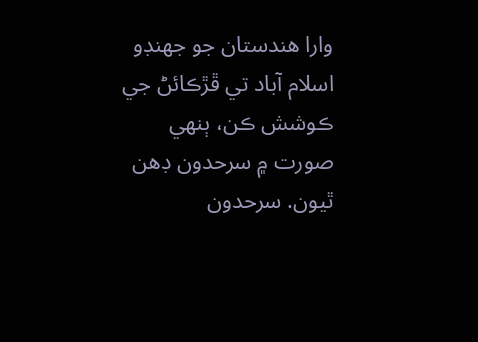وارا هندستان جو جهنڊو اسلام آباد تي ڦڙڪائڻ جي ڪوشش ڪن، ٻنهي صورت ۾ سرحدون ڊهن ٿيون. سرحدون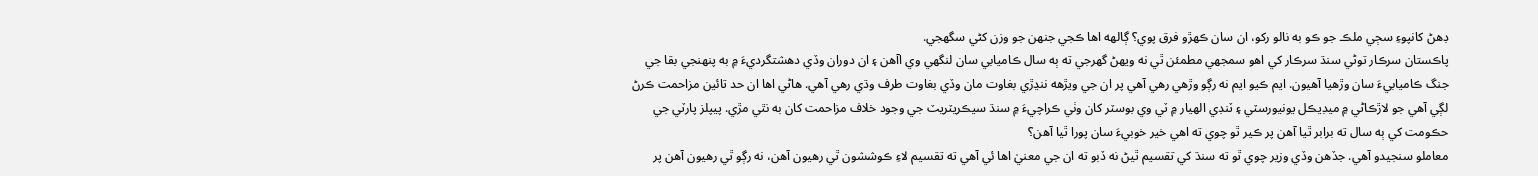ڊهڻ کانپوءِ سڄي ملڪ جو ڪو به نالو رکو، ان سان ڪهڙو فرق پوي؟ ڳالهه اها ڪجي جنهن جو وزن کڻي سگهجي.
پاڪستان سرڪار توڻي سنڌ سرڪار کي اهو سمجهي مطمئن ٿي نه ويهڻ گهرجي ته ٻه سال ڪاميابي سان لنگهي وي اآهن ۽ ان دوران وڏي دهشتگرديءَ ۾ به پنهنجي بقا جي جنگ ڪاميابيءَ سان وڙهيا آهيون. ايم ڪيو ايم نه رڳو وڙهي رهي آهي پر ان جي ويڙهه ننڍڙي بغاوت مان وڏي بغاوت طرف وڌي رهي آهي. هاڻي اها ان حد تائين مزاحمت ڪرڻ لڳي آهي جو لاڙڪاڻي ۾ ميڊيڪل يونيورسٽي ۽ ٽنڊي الهيار ۾ ٽي وي بوسٽر کان وٺي ڪراچيءَ ۾ سنڌ سيڪريٽريٽ جي وجود خلاف مزاحمت کان به نٿي مڙي. پيپلز پارٽي جي حڪومت کي ٻه سال ته برابر ٿيا آهن پر ڪير ٿو چوي ته اهي خير خوبيءَ سان پورا ٿيا آهن؟
معاملو سنجيدو آهي. جڏهن وڏي وزير چوي ٿو ته سنڌ کي تقسيم ٿيڻ نه ڏبو ته ان جي معنيٰ اها ئي آهي ته تقسيم لاءِ ڪوششون ٿي رهيون آهن، نه رڳو ٿي رهيون آهن پر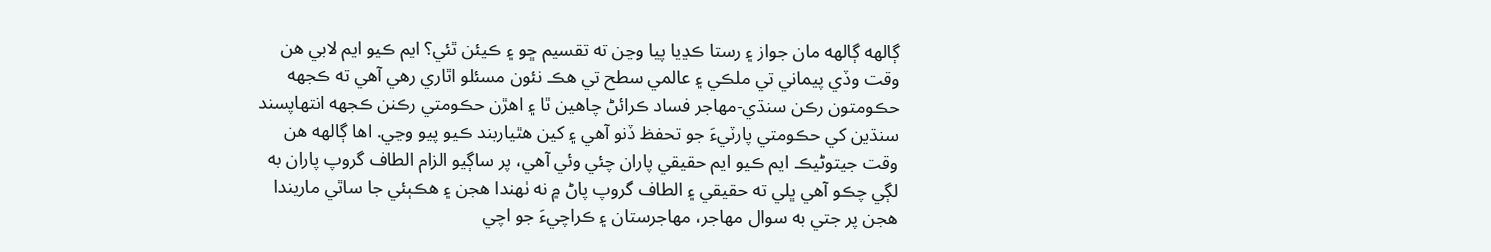ڳالهه ڳالهه مان جواز ۽ رستا ڪڍيا پيا وڃن ته تقسيم ڇو ۽ ڪيئن ٿئي؟ ايم ڪيو ايم لابي هن وقت وڏي پيماني تي ملڪي ۽ عالمي سطح تي هڪ نئون مسئلو اٿاري رهي آهي ته ڪجهه حڪومتون رڪن سنڌي-مهاجر فساد ڪرائڻ چاهين ٿا ۽ اهڙن حڪومتي رڪنن ڪجهه انتهاپسند سنڌين کي حڪومتي پارٽيءَ جو تحفظ ڏنو آهي ۽ کين هٿياربند ڪيو پيو وڃي. اها ڳالهه هن وقت جيتوڻيڪ ايم ڪيو ايم حقيقي پاران چئي وئي آهي، پر ساڳيو الزام الطاف گروپ پاران به لڳي چڪو آهي ڀلي ته حقيقي ۽ الطاف گروپ پاڻ ۾ نه ٺهندا هجن ۽ هڪٻئي جا ساٿي ماريندا هجن پر جتي به سوال مهاجر، مهاجرستان ۽ ڪراچيءَ جو اچي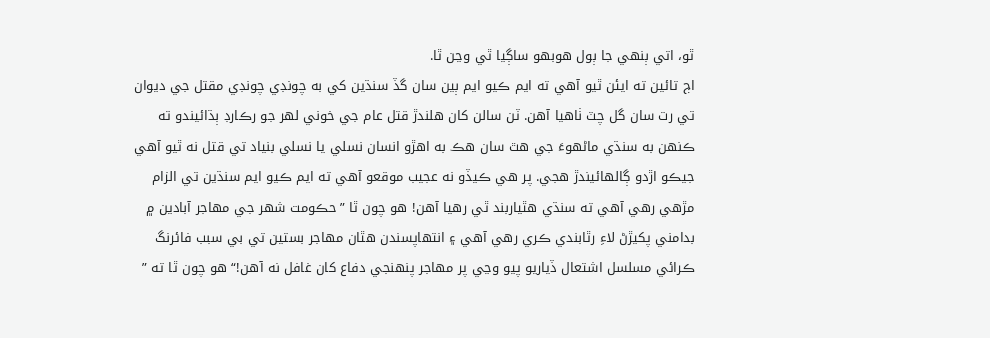ٿو، اتي ٻنهي جا ٻول هوبهو ساڳيا ٿي وڃن ٿا.
اڄ تائين ته ايئن ٿيو آهي ته ايم ڪيو ايم ٻين سان گڏ سنڌين کي به چونڊي چونڊي مقتل جي ديوان تي رت سان گل چٽ ٺاهيا آهن. ٽن سالن کان هلندڙ قتل عام جي خوني لهر جو رڪارڊ ٻڌائيندو ته ڪنهن به سنڌي ماڻهوءَ جي هٿ سان هڪ به اهڙو انسان نسلي يا نسلي بنياد تي قتل نه ٿيو آهي جيڪو اڙدو ڳالهائيندڙ هجي. پر هي ڪيڏو نه عجيب موقعو آهي ته ايم ڪيو ايم سنڌين تي الزام مڙهي رهي آهي ته سنڌي هٿياربند ٿي رهيا آهن! هو چون ٿا ”حڪومت شهر جي مهاجر آبادين ۾ بدامني پکيڙڻ لاءِ رٿابندي ڪري رهي آهي ۽ انتهاپسندن هٿان مهاجر بستين تي بي سبب فائرنگ ڪرائي مسلسل اشتعال ڏياريو پيو وڃي پر مهاجر پنهنجي دفاع کان غافل نه آهن!“ هو چون ٿا ته ”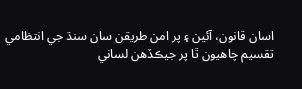اسان قانون، آئين ۽ پر امن طريقن سان سنڌ جي انتظامي تقسيم چاهيون ٿا پر جيڪڏهن لساني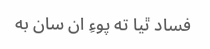فساد ٿيا ته پوءِ ان سان به